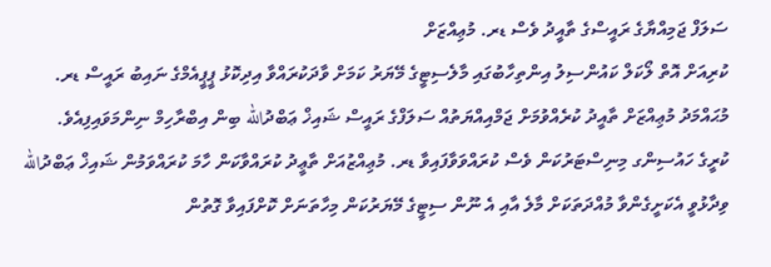ސަލަފް ޖަމިއްޔާގެ ރައީސްގެ ތާއީދު ވެސް ޑރ. މުޢިއްޒަށް
ކުރިއަށް އޮތް ލޯކަލް ކައުންސިލު އިންތިހާބުގައި މާލެސިޓީގެ މޭޔަރު ކަމަށް ވާދަކުރައްވާ އިދިކޮޅު ޕީޕީއެމްގެ ނައިބު ރައީސް ޑރ. މުޙައްމަދު މުޢިއްޒަށް ތާއީދު ކުރެއްވުމަށް ޖަމްއިއްޔަތުއް ސަލަފްގެ ރައީސް ޝައިޚް ޢަބްދުالله ބިން އިބްރާހިމް ނިންމަވައިފިއެވެ.
ކުރީގެ ހައުސިންގ މިނިސްޓަރުކަން ވެސް ކުރައްވަވާފައިވާ ޑރ. މުޢިއްޒުއަށް ތާޢީދު ކުރައްވާކަން ހާމަ ކުރައްވަމުން ޝައިޚް ޢަބްދުالله ވިދާޅުވީ އެކަށީގެންވާ މުއްދަތަކަށް މާލެ އާއި އެ ނޫން ސިޓީގެ މޭޔަރުކަން މިހާތަނަށް ކޮށްފައިވާ ގޮތުން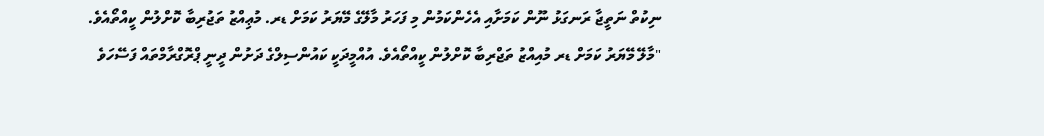ނިކުތް ނަތީޖާ ރަނގަޅު ނޫން ކަމަށާއި އެހެންކަމުން މި ފަހަރު މާލޭގެ މޭޔަރު ކަމަށް ޑރ. މުޢިއްޒު ތަޖުރިބާ ކޮށްލުން ކީއްތޯއެވެ.
"މާލޭ މޭޔަރު ކަމަށް ޑރ މުއިއްޒު ތަޖްރިބާ ކޮށްލުން ކީއްތޯއެވެ. އުއްމީދަކީ ކައުންސިލްގެ ދަށުން ދީނީ ޕްރޮގްރާމްތައް ފަސޭހަވެ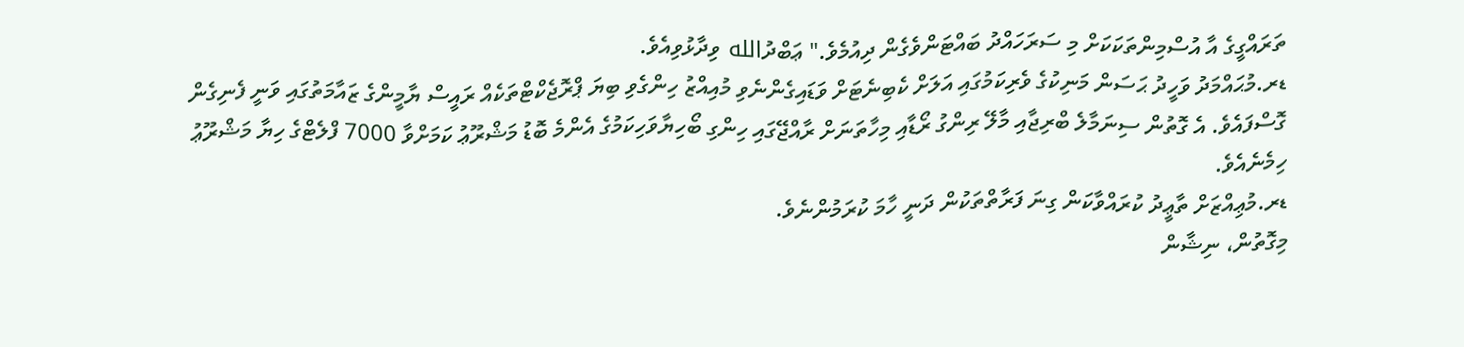ތަރައްގީގެ އާ އުސްމިންތަކަކަށް މި ސަރަހައްދު ބައްޓަންވެގެން ދިއުމެވެ." ޢަބްދުالله ވިދާޅުވިއެވެ.
ޑރ.މުޙައްމަދު ވަހީދު ޙަސަން މަނިކުގެ ވެރިކަމުގައި އަލަށް ކެބިނެޓަށް ވަޑައިގެންނެވި މުއިއްޒު ހިންގެވި ބިޔަ ޕްރޮޖެކްޓްތަކެއް ރައީސް ޔާމީންގެ ޒައާމަތުގައި ވަނީ ފެނިގެން ގޮސްފައެވެ. އެ ގޮތުން ސިނަމާލެ ބްރިޖާއި މާލޭ ރިންގު ރޯޑާއި މިހާތަނަށް ރާއްޖޭގައި ހިންގި ބޯހިޔާވަހިކަމުގެ އެންމެ ބޮޑު މަޝްރޫޢު ކަމަށްވާ 7000 ފްލެޓްގެ ހިޔާ މަޝްރޫޢު ހިމެނެއެވެ.
ޑރ.މުޢިއްޒަށް ތާޢީދު ކުރައްވާކަން ގިނަ ފަރާތްތަކުން ދަނީ ހާމަ ކުރަމުންނެވެ.
މިގޮތުން، ނިޝާން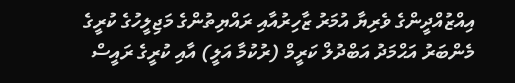އިއްޒުއްދީންގެ ވެރިޔާ އުމަރު ޒާހިރުއާއި ރައްޔިތުންގެ މަޖިލީހުގެ ކުރީގެ މެންބަރު އަޙްމަދު އަބްދުލް ކަރީމް (ރުކުމާ އަލީ) އާއި ކުރީގެ ރައީސް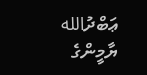ޢަބްދުالله ޔާމީންގެ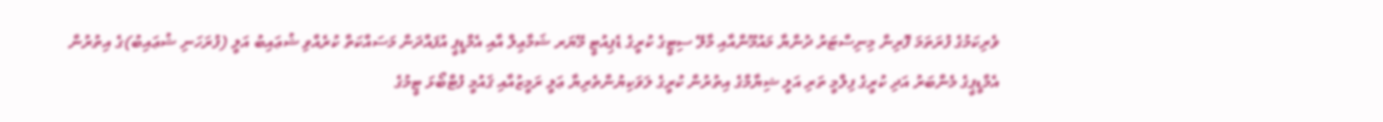ވެރިކަމުގެ ފުރަތަމަ ފޮރިން މިނިސްޓަރު ދުންޔާ މައުމޫންއާއި މާލޭ ސިޓީގެ ކުރީގެ ޑެޕިއުޓީ މޭޔަރ ޝަމާޢިލް އާއި އެމްޑީޕީ އުފައްދަން މަސައްކަތް ކުރެއްވި ޝުޢައިބު އަލީ (ފުރަހަނި ޝުޢައިބު)ގެ އިތުރުން އެމްޑީޕީގެ މެންބަރު އަދި ކުރީގެ ފިލްމީ ތަރި އަލީ ޝިޔާމްގެ އިތުރުން ކުރީގެ ލަވަކިޔުންތެރިޔާ ޢަލީ ރަމީޒުއާއި ޤައުމީ ފުޓްބޯޅަ ޓީމުގެ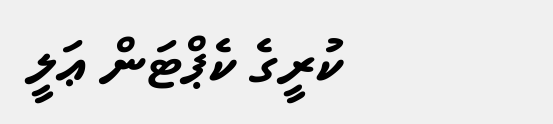ކުރީގެ ކެޕްޓަން ޢަލީ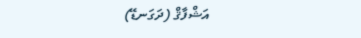އަޝްފާޤް (ދަގަނޑޭ)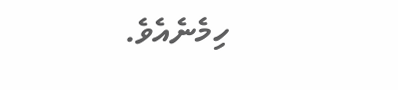ހިމެނެއެވެ.